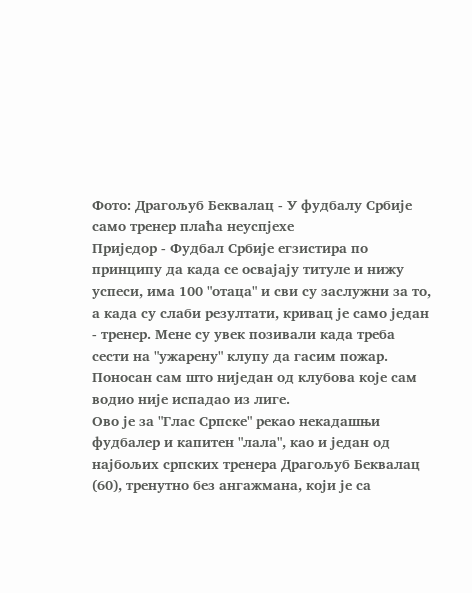Фото: Драгољуб Беквалац - У фудбалу Србије само тренер плаћа неуспјехе
Приједор - Фудбал Србије егзистира по принципу да када се освајају титуле и нижу успеси, има 100 "отаца" и сви су заслужни за то, а када су слаби резултати, кривац је само један - тренер. Мене су увек позивали када треба сести на "ужарену" клупу да гасим пожар. Поносан сам што ниједан од клубова које сам водио није испадао из лиге.
Ово је за "Глас Српске" рекао некадашњи фудбалер и капитен "лала", као и један од најбољих српских тренера Драгољуб Беквалац (60), тренутно без ангажмана, који је са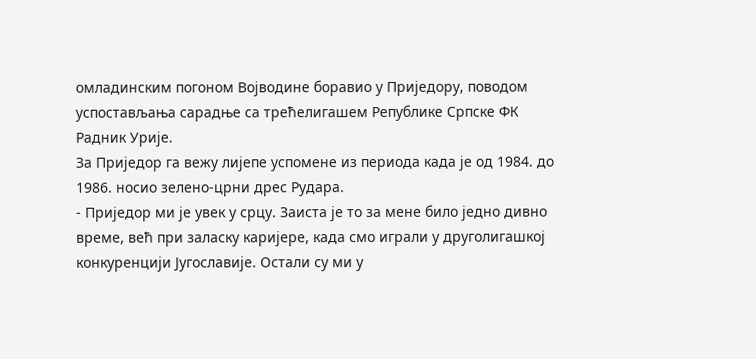омладинским погоном Војводине боравио у Приједору, поводом успостављања сарадње са трећелигашем Републике Српске ФК Радник Урије.
За Приједор га вежу лијепе успомене из периода када је од 1984. до 1986. носио зелено-црни дрес Рудара.
- Приједор ми је увек у срцу. Заиста је то за мене било једно дивно време, већ при заласку каријере, када смо играли у друголигашкој конкуренцији Југославије. Остали су ми у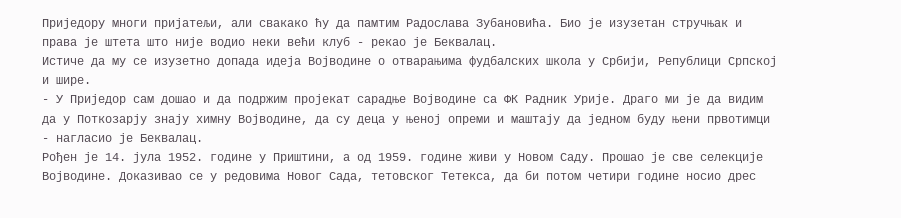Приједору многи пријатељи, али свакако ћу да памтим Радослава Зубановића. Био је изузетан стручњак и права је штета што није водио неки већи клуб - рекао је Беквалац.
Истиче да му се изузетно допада идеја Војводине о отварањима фудбалских школа у Србији, Републици Српској и шире.
- У Приједор сам дошао и да подржим пројекат сарадње Војводине са ФК Радник Урије. Драго ми је да видим да у Поткозарју знају химну Војводине, да су деца у њеној опреми и маштају да једном буду њени првотимци - нагласио је Беквалац.
Рођен је 14. јула 1952. године у Приштини, а од 1959. године живи у Новом Саду. Прошао је све селекције Војводине. Доказивао се у редовима Новог Сада, тетовског Тетекса, да би потом четири године носио дрес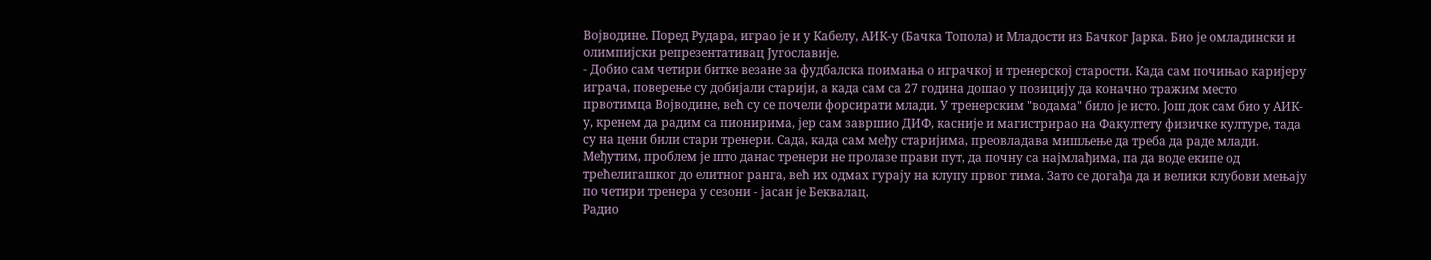Војводине. Поред Рудара, играо је и у Кабелу, АИК-у (Бачка Топола) и Младости из Бачког Јарка. Био је омладински и олимпијски репрезентативац Југославије.
- Добио сам четири битке везане за фудбалска поимања о играчкој и тренерској старости. Када сам почињао каријеру играча, поверење су добијали старији, а када сам са 27 година дошао у позицију да коначно тражим место првотимца Војводине, већ су се почели форсирати млади. У тренерским "водама" било је исто. Још док сам био у АИК-у, кренем да радим са пионирима, јер сам завршио ДИФ, касније и магистрирао на Факултету физичке културе, тада су на цени били стари тренери. Сада, када сам међу старијима, преовладава мишљење да треба да раде млади. Међутим, проблем је што данас тренери не пролазе прави пут, да почну са најмлађима, па да воде екипе од трећелигашког до елитног ранга, већ их одмах гурају на клупу првог тима. Зато се догађа да и велики клубови мењају по четири тренера у сезони - јасан је Беквалац.
Радио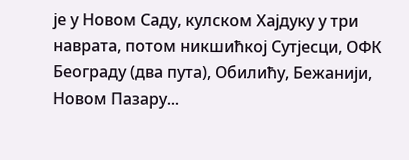је у Новом Саду, кулском Хајдуку у три наврата, потом никшићкој Сутјесци, ОФК Београду (два пута), Обилићу, Бежанији, Новом Пазару...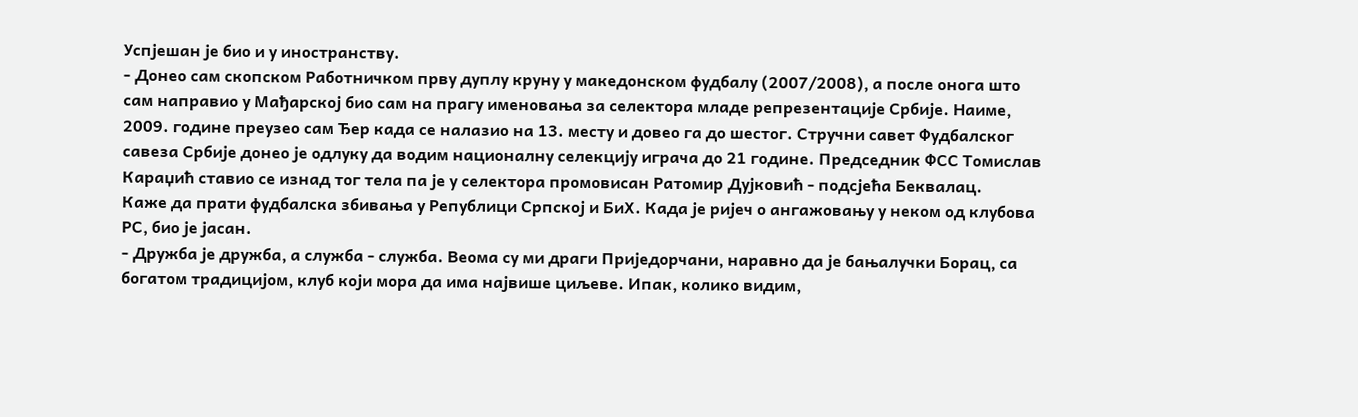Успјешан је био и у иностранству.
- Донео сам скопском Работничком прву дуплу круну у македонском фудбалу (2007/2008), а после онога што сам направио у Мађарској био сам на прагу именовања за селектора младе репрезентације Србије. Наиме, 2009. године преузео сам Ђер када се налазио на 13. месту и довео га до шестог. Стручни савет Фудбалског савеза Србије донео је одлуку да водим националну селекцију играча до 21 године. Председник ФСС Томислав Караџић ставио се изнад тог тела па је у селектора промовисан Ратомир Дујковић - подсјећа Беквалац.
Каже да прати фудбалска збивања у Републици Српској и БиХ. Када је ријеч о ангажовању у неком од клубова РС, био је јасан.
- Дружба је дружба, а служба - служба. Веома су ми драги Приједорчани, наравно да је бањалучки Борац, са богатом традицијом, клуб који мора да има највише циљеве. Ипак, колико видим,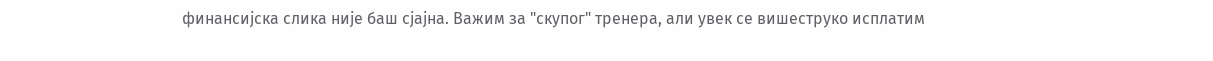финансијска слика није баш сјајна. Важим за "скупог" тренера, али увек се вишеструко исплатим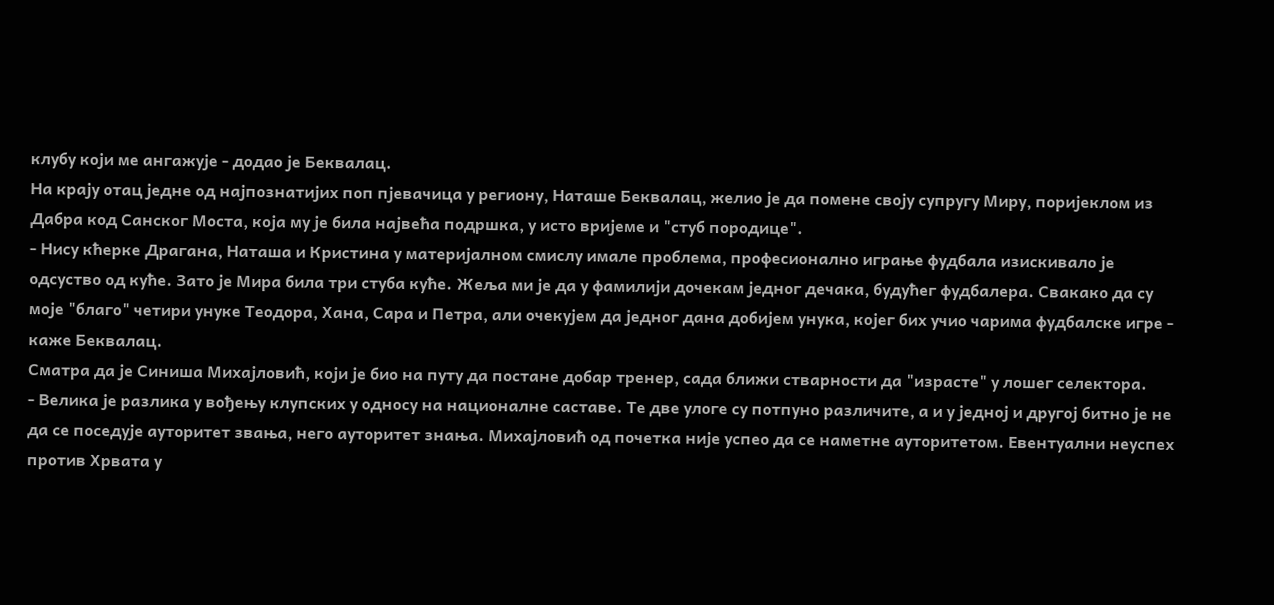клубу који ме ангажује - додао је Беквалац.
На крају отац једне од најпознатијих поп пјевачица у региону, Наташе Беквалац, желио је да помене своју супругу Миру, поријеклом из Дабра код Санског Моста, која му је била највећа подршка, у исто вријеме и "стуб породице".
- Нису кћерке Драгана, Наташа и Кристина у материјалном смислу имале проблема, професионално играње фудбала изискивало је одсуство од куће. Зато је Мира била три стуба куће. Жеља ми је да у фамилији дочекам једног дечака, будућег фудбалера. Свакако да су моје "благо" четири унуке Теодора, Хана, Сара и Петра, али очекујем да једног дана добијем унука, којег бих учио чарима фудбалске игре - каже Беквалац.
Сматра да је Синиша Михајловић, који је био на путу да постане добар тренер, сада ближи стварности да "израсте" у лошег селектора.
- Велика је разлика у вођењу клупских у односу на националне саставе. Те две улоге су потпуно различите, а и у једној и другој битно је не да се поседује ауторитет звања, него ауторитет знања. Михајловић од почетка није успео да се наметне ауторитетом. Евентуални неуспех против Хрвата у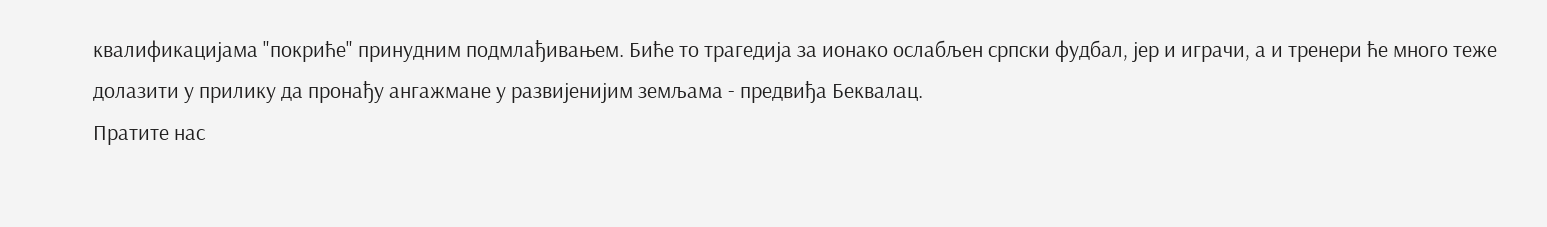квалификацијама "покриће" принудним подмлађивањем. Биће то трагедија за ионако ослабљен српски фудбал, јер и играчи, а и тренери ће много теже долазити у прилику да пронађу ангажмане у развијенијим земљама - предвиђа Беквалац.
Пратите нас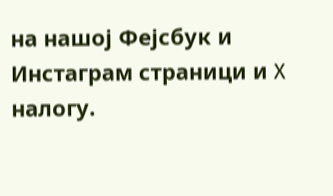на нашој Фејсбук и Инстаграм страници и X налогу.